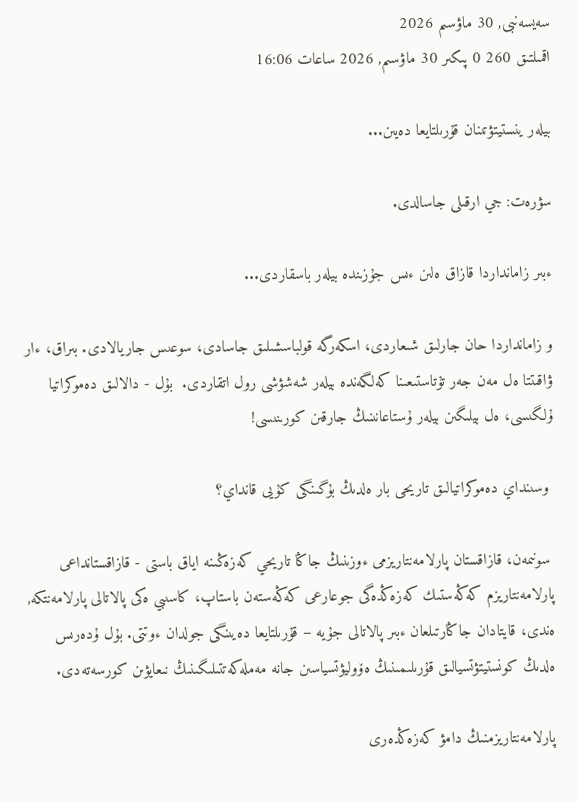سەيسەنبى, 30 ماۋسىم 2026
اقمىلتىق 260 0 پىكىر 30 ماۋسىم, 2026 ساعات 16:06

بيلەر ينستيتۋتىنان قۇرىلتايعا دەيىن...

سۋرەت: جي ارقىلى جاسالدى.

ءبىر زامانداردا قازاق ەلىن ءىس جۇزىندە بيلەر باسقاردى...

و زامانداردا حان جارلىق شىعاردى، اسكەرگە قولباسشىلىق جاسادى، سوعىس جاريالادى. بىراق، ءار ۋاقىتتا ەل مەن جەر تۇتاستىعىنا كەلگەندە بيلەر شەشۋشى رول اتقاردى.  بۇل ‑ دالالىق دەموكراتيا ۇلگىسى، ەل بيلىگىن بيلەر ۇستاعانىنىڭ جارقىن كورىنىسى!

 وسىنداي دەموكراتيالىق تاريحى بار ەلدىڭ بۇگىنگى كۇيى قانداي؟

 سونىمەن، قازاقستان پارلامەنتاريزمى ءوزىنىڭ جاڭا تاريحي كەزەڭىنە اياق باستى ‑ قازاقستانداعى پارلامەنتاريزم كەڭەستىك كەزەڭدەگى جوعارعى كەڭەستەن باستاپ، كاسىبي ەكى پالاتالى پارلامەنتكە, ەندى، قايتادان جاڭارتىلعان ءبىر پالاتالى جۇيە – قۇرىلتايعا دەيىنگى جولدان ءوتتى. بۇل ۇدەرىس ەلدىڭ كونستيتۋتسيالىق قۇرىلىمىنىڭ ەۆوليۋتسياسىن جانە مەملەكەتتىلىگىنىڭ نىعايۋىن كورسەتەدى.

پارلامەنتاريزمنىڭ دامۋ كەزەڭدەرى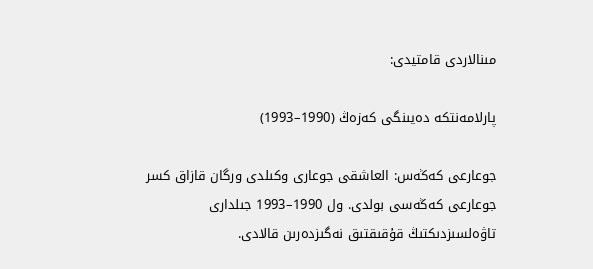مىنالاردى قامتيدى:

پارلامەنتكە دەيىنگى كەزەڭ (1990–1993)

جوعارعى كەڭەس: العاشقى جوعارى وكىلدى ورگان قازاق كسر جوعارعى كەڭەسى بولدى. ول 1990–1993 جىلدارى تاۋەلسىزدىكتىڭ قۇقىقتىق نەگىزدەرىن قالادى.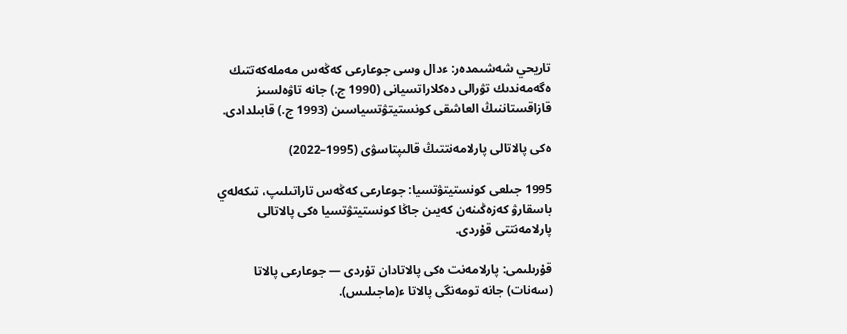تاريحي شەشىمدەر: ءدال وسى جوعارعى كەڭەس مەملەكەتتىك ەگەمەندىك تۋرالى دەكلاراتسيانى (1990 ج.) جانە تاۋەلسىز قازاقستاننىڭ العاشقى كونستيتۋتسياسىن (1993 ج.) قابىلدادى.

ەكى پالاتالى پارلامەنتتىڭ قالىپتاسۋى (1995–2022)

1995 جىلعى كونستيتۋتسيا: جوعارعى كەڭەس تاراتىلىپ، تىكەلەي باسقارۋ كەزەڭىنەن كەيىن جاڭا كونستيتۋتسيا ەكى پالاتالى پارلامەنتتى قۇردى.

قۇرىلىمى: پارلامەنت ەكى پالاتادان تۇردى — جوعارعى پالاتا (سەنات) جانە تومەنگى پالاتا ء(ماجىلىس).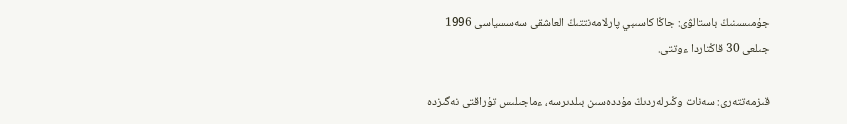جۇمىسىنىڭ باستالۋى: جاڭا كاسىبي پارلامەنتتىڭ العاشقى سەسسياسى 1996 جىلعى 30 قاڭتاردا ءوتتى.

قىزمەتتەرى: سەنات وڭىرلەردىڭ مۇددەسىن بىلدىرسە، ءماجىلىس تۇراقتى نەگىزدە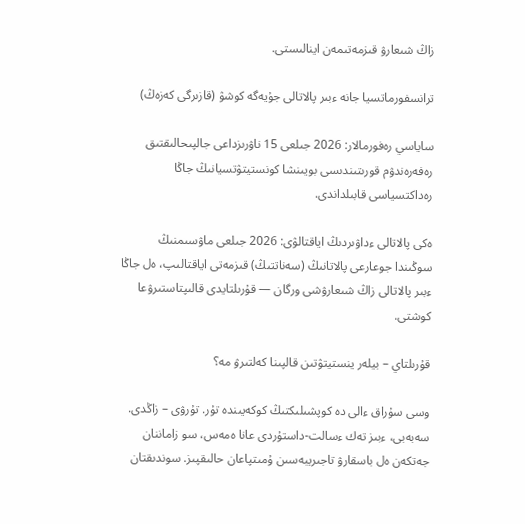زاڭ شىعارۋ قىزمەتىمەن اينالىستى.

ترانسفورماتسيا جانە ءبىر پالاتالى جۇيەگە كوشۋ (قازىرگى كەزەڭ)

ساياسي رەفورمالار: 2026 جىلعى 15 ناۋرىزداعى جالپىحالىقتىق رەفەرەندۋم قورىتىندىسى بويىنشا كونستيتۋتسيانىڭ جاڭا رەداكتسياسى قابىلداندى.

ەكى پالاتالى ءداۋىردىڭ اياقتالۋى: 2026 جىلعى ماۋسىمنىڭ سوڭىندا جوعارعى پالاتانىڭ (سەناتتىڭ) قىزمەتى اياقتالىپ، ەل جاڭا ءبىر پالاتالى زاڭ شىعارۋشى ورگان — قۇرىلتايدى قالىپتاستىرۋعا كوشتى.

قۇرىلتاي – بيلەر ينستيتۋتىن قالپىنا كەلتىرۋ مە؟

وسى سۇراق ءالى دە كوپشىلىكتىڭ كوكەيىندە تۇر. تۇرۋى – زاڭدى. سەبەبى، ءبىز تەك ءسالت‑داستۇردى عانا ەمەس، سو زاماننان جەتكەن ەل باسقارۋ تاجىريبەسىن ۇمىتپاعان حالىقپىز. سوندىقتان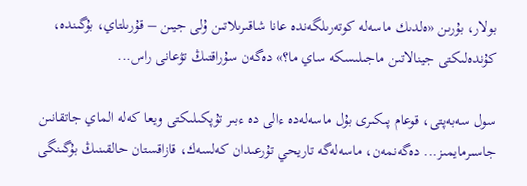بولار، بۇرىن «ەلدىك ماسەلە كوتەرىلگەندە عانا شاقىرىلاتىن ۇلى جيىن – قۇرىلتاي، بۇگىندە، كۇندەلىكتى جينالاتىن ماجىلىسكە ساي ما؟» دەگەن سۇراقتىڭ تۋعانى راس...

سول سەبەپتى، قوعام پىكىرى بۇل ماسەلەدە ءالى دە ءبىر تۇپكىلىكتى ويعا كەلە الماي جاتقانىن جاسىرمايمىز... دەگەنمەن، ماسەلەگە تاريحي تۇرعىدان كەلسەك، قازاقستان حالقىنىڭ بۇگىنگى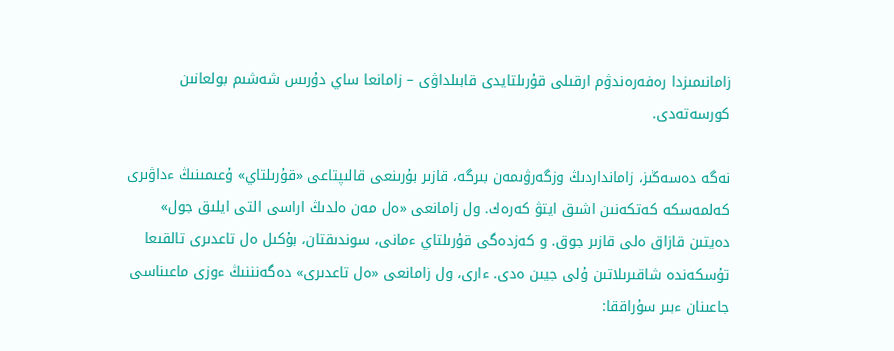زامانىمىزدا رەفەرەندۋم ارقىلى قۇرىلتايدى قابىلداۋى – زامانعا ساي دۇرىس شەشىم بولعانىن كورسەتەدى.

نەگە دەسەڭىز، زامانداردىڭ وزگەرۋىمەن بىرگە، قازىر بۇرىنعى قالىپتاعى «قۇرىلتاي» ۇعىمىنىڭ ءداۋىرى كەلمەسكە كەتكەنىن اشىق ايتۋ كەرەك. ول زامانعى «ەل مەن ەلدىڭ اراسى التى ايلىق جول» دەيتىن قازاق ەلى قازىر جوق. و كەزدەگى قۇرىلتاي ءمانى، سوندىقتان، بۇكىل ەل تاعدىرى تالقىعا تۇسكەندە شاقىرىلاتىن ۇلى جيىن ەدى. ءارى، ول زامانعى «ەل تاعدىرى» دەگەنننىڭ ءوزى ماعىناسى جاعىنان ءبىر سۇراققا: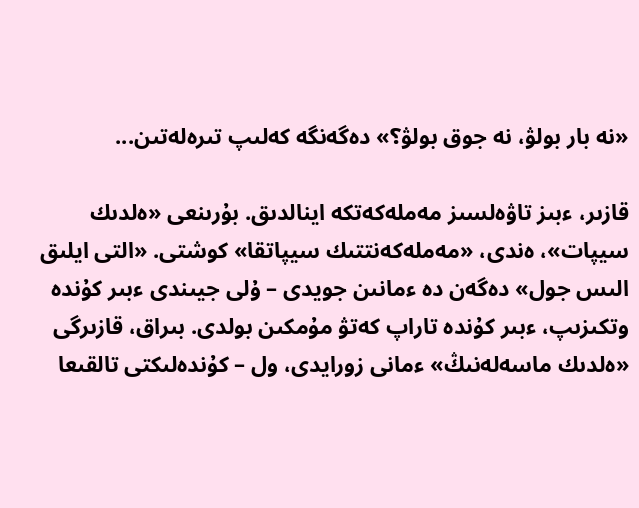«نە بار بولۋ، نە جوق بولۋ؟» دەگەنگە كەلىپ تىرەلەتىن...

قازىر، ءبىز تاۋەلسىز مەملەكەتكە اينالدىق. بۇرىنعى «ەلدىك سيپات»، ەندى، «مەملەكەنتتىك سيپاتقا» كوشتى. «التى ايلىق الىس جول» دەگەن دە ءمانىن جويدى – ۇلى جيىندى ءبىر كۇندە وتكىزىپ، ءبىر كۇندە تاراپ كەتۋ مۇمكىن بولدى. بىراق، قازىرگى «ەلدىك ماسەلەنىڭ» ءمانى زورايدى، ول – كۇندەلىكتى تالقىعا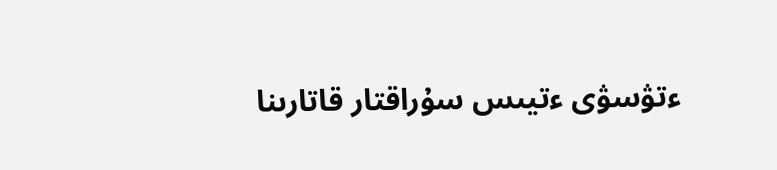ءتۋسۋى ءتيىس سۇراقتار قاتارىنا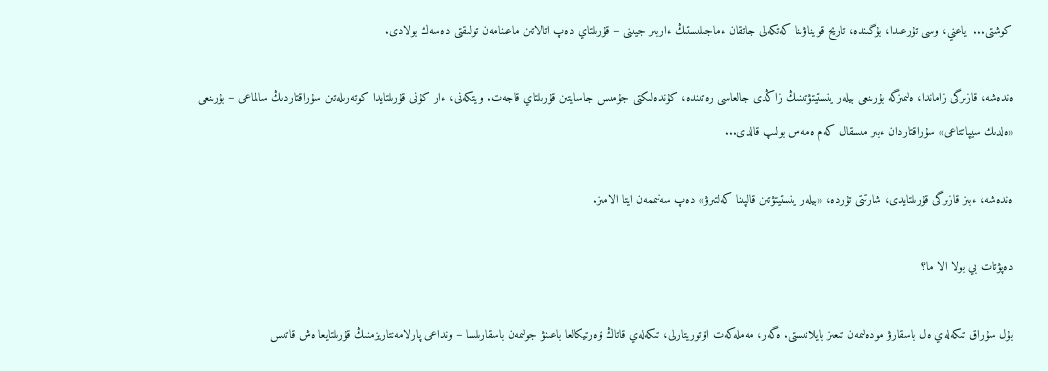كوشتى...  ياعني، وسى تۇرعىدا، بۇگىندە، تاريح قويناۋىنا كەتكەلى جاتقان ءماجىلىستىڭ ءاربىر جيىنى – قۇرىلتاي دەپ اتالاتىن ماعىنامەن تولىقتى دەسەك بولادى.

ەندەشە، قازىرگى زاماندا، ەلىمىزگە بۇرىنعى بيلەر ينستيتۋتىنىڭ زاڭدى جالعاسى رەتىندە، كۇندەلىكتى جۇمىس جاسايتىن قۇرىلتاي قاجەت. ويتكەنى، ءار كۇنى قۇرىلتايدا كوتەرىلەتىن سۇراقتاردىڭ سالماعى – بۇرىنعى «ەلدىك سيپاتتاعى» سۇراقتاردان ءبىر مىسقال كەم ەمەس بولىپ قالدى...

ەندەشە، ءبىز قازىرگى قۇرىلتايدى، شارتتى تۇردە، «بيلەر ينستيتۋتىن قالپىنا كەلتىرۋ» دەپ سەنىممەن ايتا الامىز.

دەپۋتات بي بولا الا ما؟

بۇل سۇراق تىكەلەي ەل باسقارۋ مودەلىمەن تىعىز بايلانىستى. ەگەر، مەملەكەت اۆتوريتارلى، تىكەلەي قاتاڭ ۆەرتيكالعا باعىنۋ جولىمەن باسقارىلسا – ونداعى پارلامەنتاريزمنىڭ قۇرىلتايعا ەش قاتىس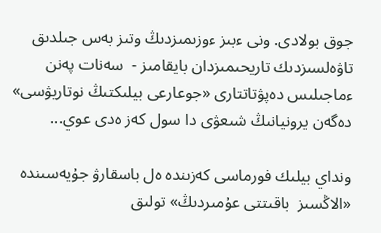جوق بولادى. ونى ءبىز ءوزىمىزدىڭ وتىز بەس جىلدىق تاۋەلسىزدىك تاريحىمىزدان بايقامىز ‑  سەنات پەنن ءماجىلىس دەپۋتاتتارى «جوعارعى بيلىكتىڭ نوتاريۋسى» دەگەن يرونيانىڭ شىعۋى دا سول كەز ەدى عوي...

ونداي بيلىك فورماسى كەزىندە ەل باسقارۋ جۇيەسىندە «الاڭسىز  باقىتتى عۇمىردىڭ» تولىق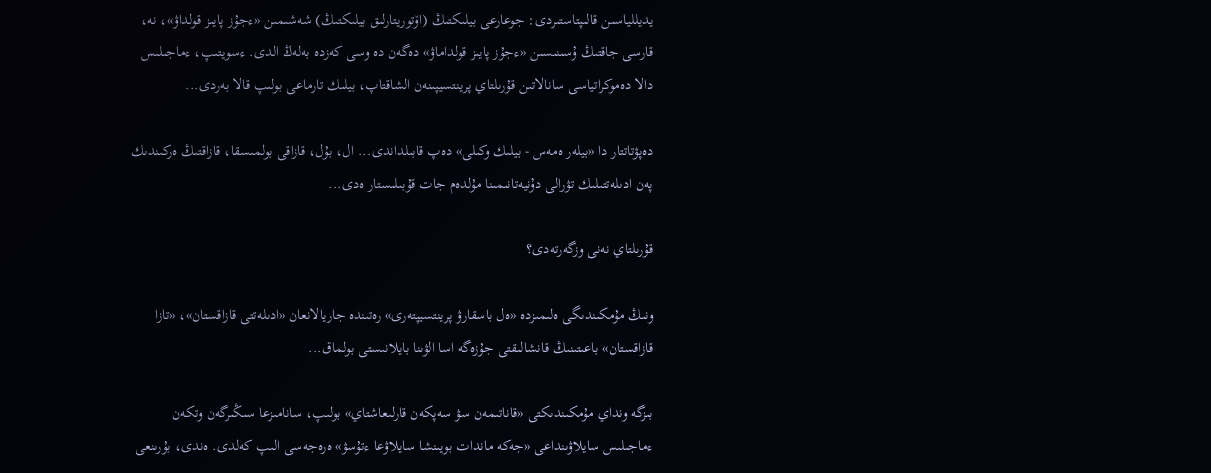يديللياسىن قالىپتاستىردى: جوعارعى بيلىكتىڭ (اۆتوريتارلىق بيلىكتىڭ) شەشىمىن «ءجۇز پايىز قولداۋ»، نە، قارسى جاقتىڭ ۇسىنىسىن «ءجۇز پايىز قولداماۋ» دەگەن دە وسى كەزدە بەلەڭ الدى. ءسويتىپ، ءماجىلىس دالا دەموكراتياسى سانالاتىن قۇرىلتاي پرينتسيپىنەن الشاقتاپ، بيلىك تارماعى بولىپ قالا بەردى...

دەپۋتاتتار دا «بيلەر ەمەس ‑ بيلىك وكىلى» دەپ قابىلداندى... ال، بۇل، قازاقى بولمىسقا، قازاقتىڭ ەركىندىك پەن ادىلەتتىلىك تۋرالى دۇنيەتانىمىنا مۇلدەم جات قۇبىلىستار ەدى...

قۇرىلتاي نەنى وزگەرتەدى؟

ونىڭ مۇمكىندىگى ەلىمىزدە «ەل باسقارۋ پرينتسيپتەرى» رەتىندە جاريالانعان «ادىلەتتى قازاقستان»، «تازا قازاقستان» باعىتىنىڭ قانشالىقتى جۇزەگە اسا الۋىنا بايلانىستى بولماق...

بىزگە ونداي مۇمكىندىكتى «قاناتىمەن سۋ سەپكەن قارلىعاشتاي» بولىپ، سانامىزعا سىڭىرگەن وتكەن ءماجىلىس سايلاۋىنداعى «جەكە ماندات بويىنشا سايلاۋعا ءتۇسۋ» ەرەجەسى الىپ كەلدى. ەندى، بۇرىنعى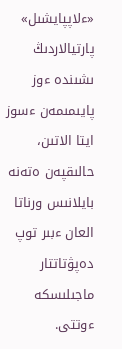«ءلاپپايشىل» پارتيالاردىڭ ىشىندە ءوز پايىمىمەن ءسوز ايتا الاتىن، حالىقپەن ەتەنە بايلانىس ورناتا العان ءبىر توپ دەپۋتاتتار ماجىلىسكە ءوتتى.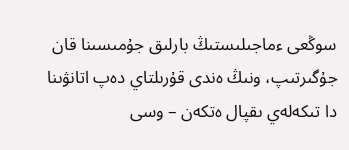سوڭعى ءماجىلىستىڭ بارلىق جۇمىسىنا قان جۇگىرتىپ، ونىڭ ەندى قۇرىلتاي دەپ اتانۋىنا دا تىكەلەي ىقپال ەتكەن – وسى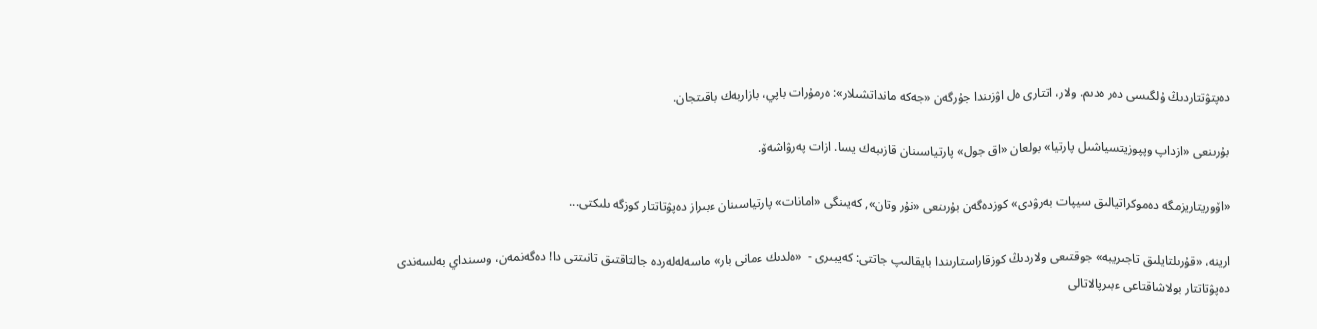دەپتۋتتاردىڭ ۇلگىسى دەر ەدىم. ولار، اتتارى ەل اۋزىندا جۇرگەن «جەكە مانداتشىلار»: ەرمۇرات باپي، بازاربەك باقىتجان.

بۇرىنعى «ازداپ وپپوزيتسياشىل پارتيا» بولعان «اق جول» پارتياسىنان قازىبەك يسا. ازات پەرۋاشەۆ.

«اۆوريتاريزمگە دەموكراتيالىق سيپات بەرۋدى» كوزدەگەن بۇرىنعى «نۇر وتان», كەيىنگى «امانات» پارتياسىنان ءبىراز دەپۋتاتتار كوزگە ىلىكتى...

ارينە، «قۇرىلتايلىق تاجىريبە» جوقتىعى ولاردىڭ كوزقاراستارىندا بايقالىپ جاتتى: كەيبىرى ‑  «ەلدىك ءمانى بار» ماسەلەلەردە جالتاقتىق تانىتتى دا! دەگەنمەن، وسىنداي بەلسەندى دەپۋتاتتار بولاشاقتاعى ءبىرپالاتالى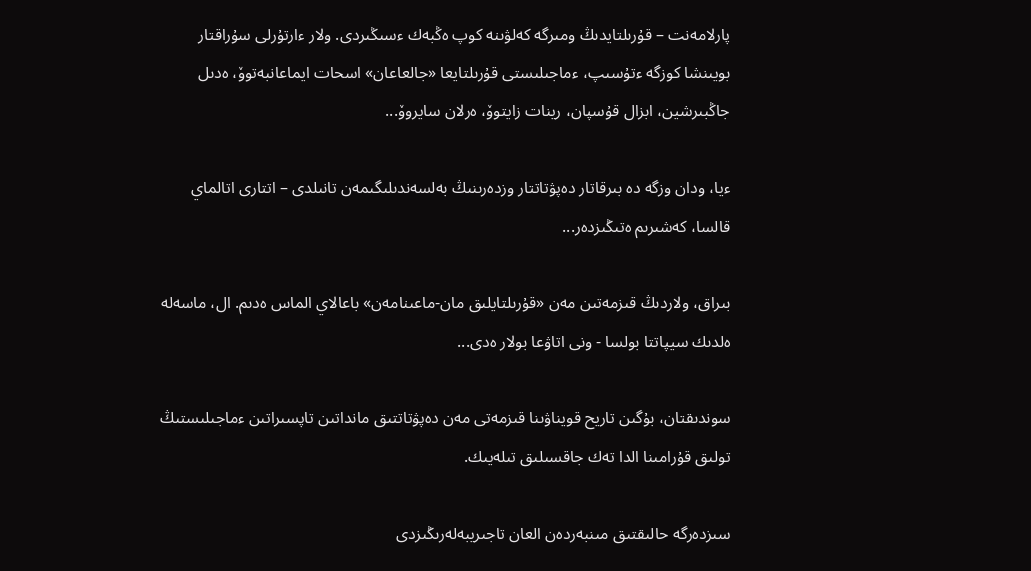پارلامەنت – قۇرىلتايدىڭ ومىرگە كەلۋىنە كوپ ەڭبەك ءسىڭىردى. ولار ءارتۇرلى سۇراقتار بويىنشا كوزگە ءتۇسىپ، ءماجىلىستى قۇرىلتايعا «جالعاعان» اسحات ايماعانبەتوۆ، ەدىل جاڭبىرشين، ابزال قۇسپان، رينات زايتوۆ، ەرلان سايروۆ...

ءيا، ودان وزگە دە بىرقاتار دەپۋتاتتار وزدەرىنىڭ بەلسەندىلىگىمەن تانىلدى – اتتارى اتالماي قالسا، كەشىرىم ەتىڭىزدەر...

بىراق، ولاردىڭ قىزمەتىن مەن «قۇرىلتايلىق مان‑ماعىنامەن» باعالاي الماس ەدىم. ال، ماسەلە ەلدىك سيپاتتا بولسا ‑ ونى اتاۋعا بولار ەدى...

سوندىقتان، بۇگىن تاريح قويناۋىنا قىزمەتى مەن دەپۋتاتتىق مانداتىن تاپسىراتىن ءماجىلىستىڭ تولىق قۇرامىنا الدا تەك جاقسىلىق تىلەيىك.

سىزدەرگە حالىقتىق مىنبەردەن العان تاجىريبەلەرىڭىزدى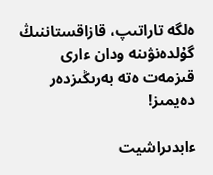ەلگە تاراتىپ، قازاقستاننىڭ گۇلدەنۋىنە ودان ءارى قىزمەت ەتە بەرىڭىزدەر دەيمىز!

ءابدىراشيت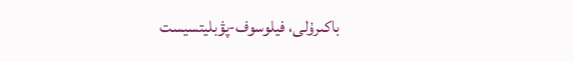باكىرۇلى، فيلوسوف‑پۋبليتسيست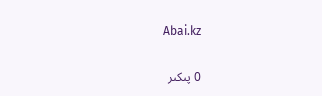Abai.kz

0 پىكىر